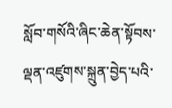སློབ་གསོའི་ཞིང་ཆེན་སྟོབས་ལྡན་འཛུགས་སྐྲུན་བྱེད་པའི་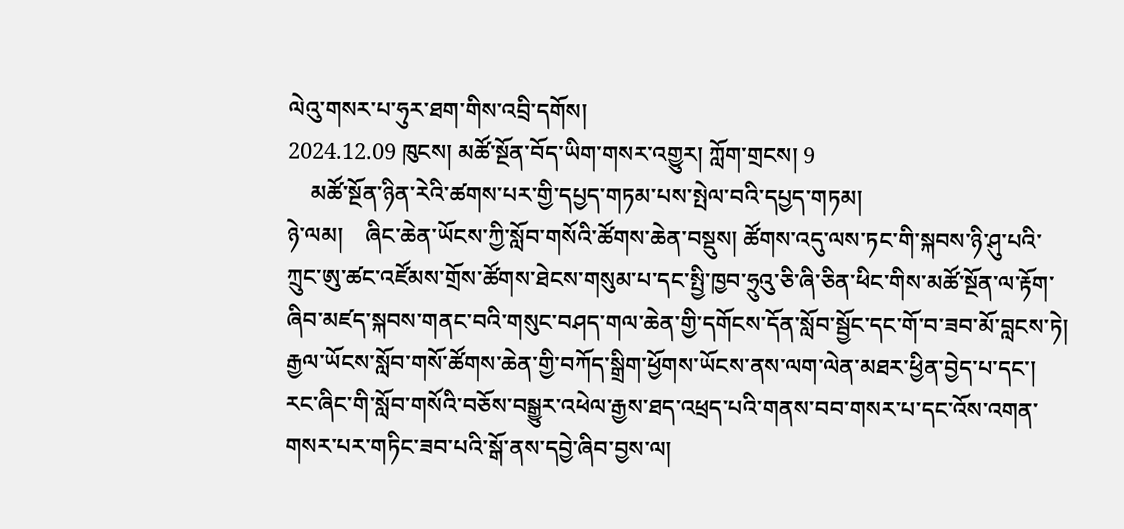ལེའུ་གསར་པ་ཧུར་ཐག་གིས་འབྲི་དགོས།
2024.12.09 ཁུངས། མཚོ་སྔོན་བོད་ཡིག་གསར་འགྱུར། ཀློག་གྲངས། 9
    མཚོ་སྔོན་ཉིན་རེའི་ཚགས་པར་གྱི་དཔྱད་གཏམ་པས་སྤེལ་བའི་དཔྱད་གཏམ།
ཉེ་ལམ།    ཞིང་ཆེན་ཡོངས་ཀྱི་སློབ་གསོའི་ཚོགས་ཆེན་བསྡུས། ཚོགས་འདུ་ལས་ཏང་གི་སྐབས་ཉི་ཤུ་པའི་ཀྲུང་ཨུ་ཚང་འཛོམས་གྲོས་ཚོགས་ཐེངས་གསུམ་པ་དང་སྤྱི་ཁྱབ་ཧྲུའུ་ཅི་ཞི་ཅིན་ཕིང་གིས་མཚོ་སྔོན་ལ་རྟོག་ཞིབ་མཛད་སྐབས་གནང་བའི་གསུང་བཤད་གལ་ཆེན་གྱི་དགོངས་དོན་སློབ་སྦྱོང་དང་གོ་བ་ཟབ་མོ་བླངས་ཏེ། རྒྱལ་ཡོངས་སློབ་གསོ་ཚོགས་ཆེན་གྱི་བཀོད་སྒྲིག་ཕྱོགས་ཡོངས་ནས་ལག་ལེན་མཐར་ཕྱིན་བྱེད་པ་དང་། རང་ཞིང་གི་སློབ་གསོའི་བཅོས་བསྒྱུར་འཕེལ་རྒྱས་ཐད་འཕྲད་པའི་གནས་བབ་གསར་པ་དང་འོས་འགན་གསར་པར་གཏིང་ཟབ་པའི་སྒོ་ནས་དབྱེ་ཞིབ་བྱས་ལ།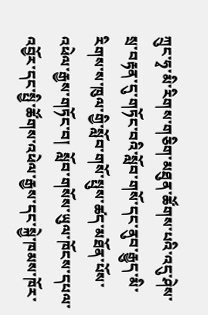ཀྲུང་ཧྭ་མི་རིགས་གཅིག་མཐུན་ཚོགས་པའི་འདུ་ཤེས་སྲ་བརྟན་དུ་གཏོང་བའི་སློབ་གསོ་དང་ནུབ་རྒྱུད་མི་རིགས་ས་ཁུལ་གྱི་སློབ་གསོ་སྤུས་ཚད་མཐོན་པོས་འཕེལ་རྒྱས་གཏོང་བ།  སློབ་གསོས་ཡུལ་ཁོངས་དཔལ་འབྱོར་དང་སྤྱི་ཚོགས་འཕེལ་རྒྱས་དང་སྐྱེ་ཁམས་ཁོར་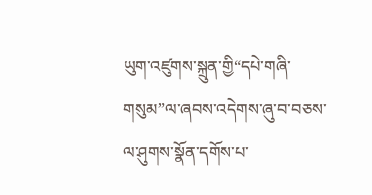ཡུག་འཛུགས་སྐྲུན་གྱི“དཔེ་གཞི་གསུམ”ལ་ཞབས་འདེགས་ཞུ་བ་བཅས་ལ་ཤུགས་སྣོན་དགོས་པ་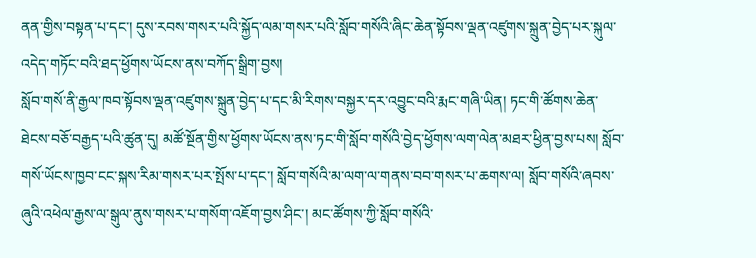ནན་གྱིས་བསྟན་པ་དང་། དུས་རབས་གསར་པའི་སྐྱོད་ལམ་གསར་པའི་སློབ་གསོའི་ཞིང་ཆེན་སྟོབས་ལྡན་འཛུགས་སྐྲུན་བྱེད་པར་སྐུལ་འདེད་གཏོང་བའི་ཐད་ཕྱོགས་ཡོངས་ནས་བཀོད་སྒྲིག་བྱས།
སློབ་གསོ་ནི་རྒྱལ་ཁབ་སྟོབས་ལྡན་འཛུགས་སྐྲུན་བྱེད་པ་དང་མི་རིགས་བསྐྱར་དར་འབྱུང་བའི་རྨང་གཞི་ཡིན། ཏང་གི་ཚོགས་ཆེན་ཐེངས་བཅོ་བརྒྱད་པའི་ཚུན་དུ། མཚོ་སྔོན་གྱིས་ཕྱོགས་ཡོངས་ནས་ཏང་གི་སློབ་གསོའི་བྱེད་ཕྱོགས་ལག་ལེན་མཐར་ཕྱིན་བྱས་པས། སློབ་གསོ་ཡོངས་ཁྱབ་ངང་སྐས་རིམ་གསར་པར་སྤོས་པ་དང་། སློབ་གསོའི་མ་ལག་ལ་གནས་བབ་གསར་པ་ཆགས་ལ། སློབ་གསོའི་ཞབས་ཞུའི་འཕེལ་རྒྱས་ལ་སྒུལ་ནུས་གསར་པ་གསོག་འཇོག་བྱས་ཤིང་། མང་ཚོགས་ཀྱི་སློབ་གསོའི་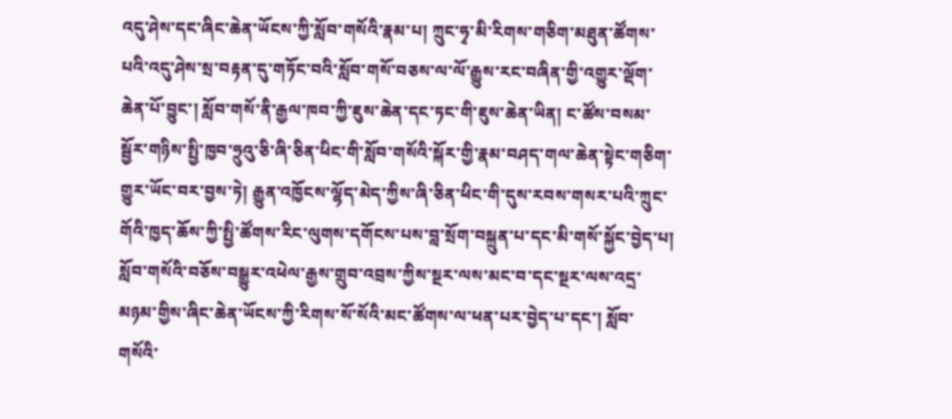འདུ་ཤེས་དང་ཞིང་ཆེན་ཡོངས་ཀྱི་སློབ་གསོའི་རྣམ་པ། ཀྲུང་ཧྭ་མི་རིགས་གཅིག་མཐུན་ཚོགས་པའི་འདུ་ཤེས་སྲ་བརྟན་དུ་གཏོང་བའི་སློབ་གསོ་བཅས་ལ་ལོ་རྒྱུས་རང་བཞིན་གྱི་འགྱུར་ལྡོག་ཆེན་པོ་བྱུང་། སློབ་གསོ་ནི་རྒྱལ་ཁབ་ཀྱི་ཇུས་ཆེན་དང་ཏང་གི་ཇུས་ཆེན་ཡིན། ང་ཚོས་བསམ་སྦྱོར་གཉིས་སྤྱི་ཁྱབ་ཧྲུའུ་ཅི་ཞི་ཅིན་ཕིང་གི་སློབ་གསོའི་སྐོར་གྱི་རྣམ་བཤད་གལ་ཆེན་སྟེང་གཅིག་གྱུར་ཡོང་བར་བྱས་ཏེ། རྒྱུན་འཁྱོངས་ལྷོད་མེད་ཀྱིས་ཞི་ཅིན་ཕིང་གི་དུས་རབས་གསར་པའི་ཀྲུང་གོའི་ཁྱད་ཆོས་ཀྱི་སྤྱི་ཚོགས་རིང་ལུགས་དགོངས་པས་བླ་སྲོག་བསྐྲུན་པ་དང་མི་གསོ་སྐྱོང་བྱེད་པ། སློབ་གསོའི་བཅོས་བསྒྱུར་འཕེལ་རྒྱས་གྲུབ་འབྲས་ཀྱིས་སྔར་ལས་མང་བ་དང་སྔར་ལས་འདྲ་མཉམ་གྱིས་ཞིང་ཆེན་ཡོངས་ཀྱི་རིགས་སོ་སོའི་མང་ཚོགས་ལ་ཕན་པར་བྱེད་པ་དང་། སློབ་གསོའི་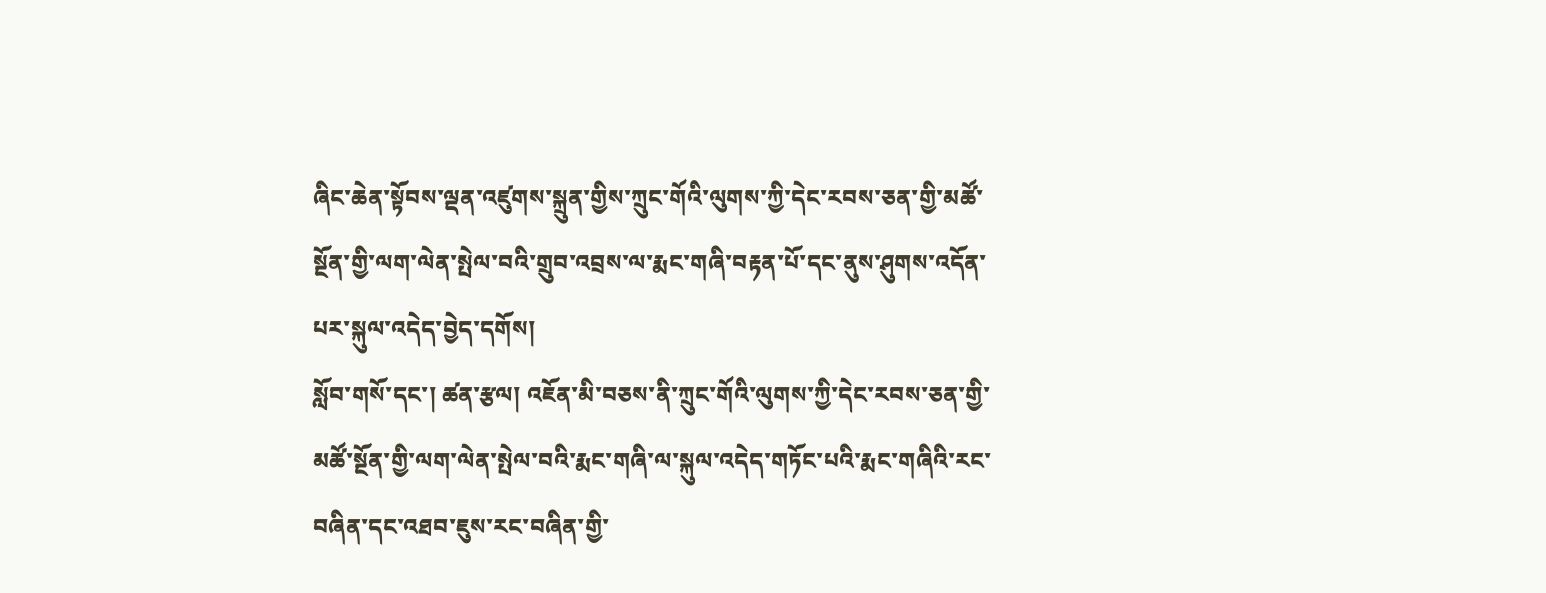ཞིང་ཆེན་སྟོབས་ལྡན་འཛུགས་སྐྲུན་གྱིས་ཀྲུང་གོའི་ལུགས་ཀྱི་དེང་རབས་ཅན་གྱི་མཚོ་སྔོན་གྱི་ལག་ལེན་སྤེལ་བའི་གྲུབ་འབྲས་ལ་རྨང་གཞི་བརྟན་པོ་དང་ནུས་ཤུགས་འདོན་པར་སྐུལ་འདེད་བྱེད་དགོས།
སློབ་གསོ་དང་། ཚན་རྩལ། འཇོན་མི་བཅས་ནི་ཀྲུང་གོའི་ལུགས་ཀྱི་དེང་རབས་ཅན་གྱི་མཚོ་སྔོན་གྱི་ལག་ལེན་སྤེལ་བའི་རྨང་གཞི་ལ་སྐུལ་འདེད་གཏོང་པའི་རྨང་གཞིའི་རང་བཞིན་དང་འཐབ་ཇུས་རང་བཞིན་གྱི་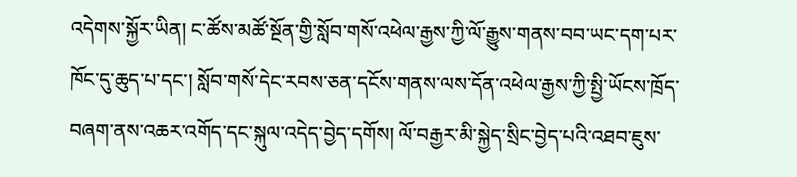འདེགས་སྐྱོར་ཡིན། ང་ཚོས་མཚོ་སྔོན་གྱི་སློབ་གསོ་འཕེལ་རྒྱས་ཀྱི་ལོ་རྒྱུས་གནས་བབ་ཡང་དག་པར་ཁོང་དུ་ཆུད་པ་དང་། སློབ་གསོ་དེང་རབས་ཅན་དངོས་གནས་ལས་དོན་འཕེལ་རྒྱས་ཀྱི་སྤྱི་ཡོངས་ཁྲོད་བཞག་ནས་འཆར་འགོད་དང་སྐུལ་འདེད་བྱེད་དགོས། ལོ་བརྒྱར་མི་སྐྱེད་སྲིང་བྱེད་པའི་འཐབ་ཇུས་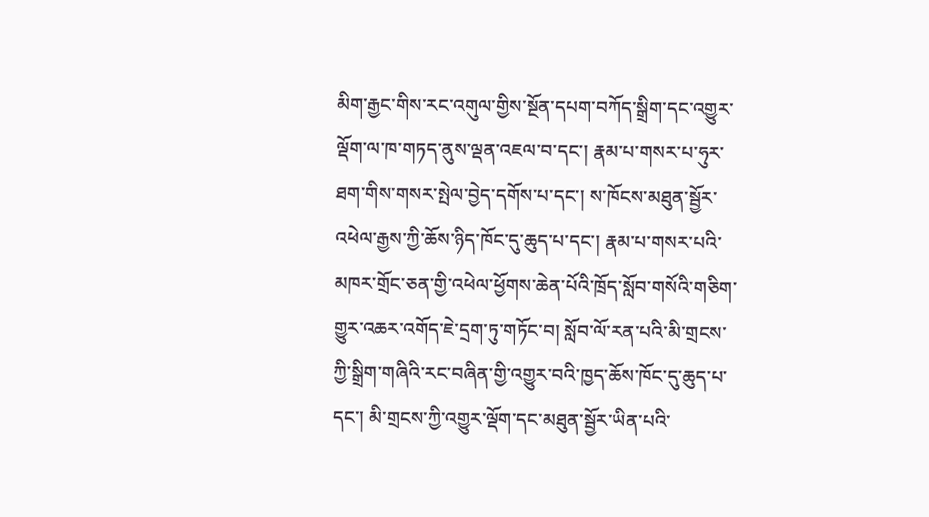མིག་རྒྱང་གིས་རང་འགུལ་གྱིས་སྔོན་དཔག་བཀོད་སྒྲིག་དང་འགྱུར་ལྡོག་ལ་ཁ་གཏད་ནུས་ལྡན་འཇལ་བ་དང་། རྣམ་པ་གསར་པ་ཧུར་ཐག་གིས་གསར་སྤེལ་བྱེད་དགོས་པ་དང་། ས་ཁོངས་མཐུན་སྦྱོར་འཕེལ་རྒྱས་ཀྱི་ཆོས་ཉིད་ཁོང་དུ་ཆུད་པ་དང་། རྣམ་པ་གསར་པའི་མཁར་གྲོང་ཅན་གྱི་འཕེལ་ཕྱོགས་ཆེན་པོའི་ཁྲོད་སློབ་གསོའི་གཅིག་གྱུར་འཆར་འགོད་ཇེ་དྲག་ཏུ་གཏོང་བ། སློབ་ལོ་རན་པའི་མི་གྲངས་ཀྱི་སྒྲིག་གཞིའི་རང་བཞིན་གྱི་འགྱུར་བའི་ཁྱད་ཆོས་ཁོང་དུ་ཆུད་པ་དང་། མི་གྲངས་ཀྱི་འགྱུར་ལྡོག་དང་མཐུན་སྦྱོར་ཡིན་པའི་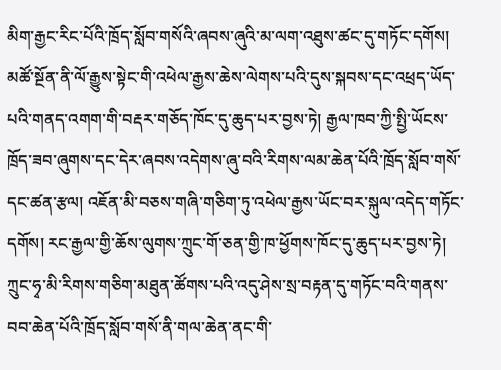མིག་རྒྱང་རིང་པོའི་ཁྲོད་སློབ་གསོའི་ཞབས་ཞུའི་མ་ལག་འཐུས་ཚང་དུ་གཏོང་དགོས། མཚོ་སྔོན་ནི་ལོ་རྒྱུས་སྟེང་གི་འཕེལ་རྒྱས་ཆེས་ལེགས་པའི་དུས་སྐབས་དང་འཕྲད་ཡོད་པའི་གནད་འགག་གི་བརྡར་གཅོད་ཁོང་དུ་ཆུད་པར་བྱས་ཏེ། རྒྱལ་ཁབ་ཀྱི་སྤྱི་ཡོངས་ཁྲོད་ཟབ་ཞུགས་དང་དེར་ཞབས་འདེགས་ཞུ་བའི་རིགས་ལམ་ཆེན་པོའི་ཁྲོད་སློབ་གསོ་དང་ཚན་རྩལ། འཇོན་མི་བཅས་གཞི་གཅིག་ཏུ་འཕེལ་རྒྱས་ཡོང་བར་སྐུལ་འདེད་གཏོང་དགོས། རང་རྒྱལ་གྱི་ཆོས་ལུགས་ཀྲུང་གོ་ཅན་གྱི་ཁ་ཕྱོགས་ཁོང་དུ་ཆུད་པར་བྱས་ཏེ། ཀྲུང་ཧྭ་མི་རིགས་གཅིག་མཐུན་ཚོགས་པའི་འདུ་ཤེས་སྲ་བརྟན་དུ་གཏོང་བའི་གནས་བབ་ཆེན་པོའི་ཁྲོད་སློབ་གསོ་ནི་གལ་ཆེན་ནང་གི་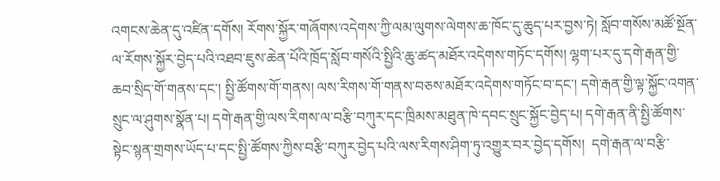འགངས་ཆེན་དུ་འཛིན་དགོས། རོགས་སྐྱོར་གཞོགས་འདེགས་ཀྱི་ལམ་ལུགས་ལེགས་ཆ་ཁོང་དུ་ཆུད་པར་བྱས་ཏེ། སློབ་གསོས་མཚོ་སྔོན་ལ་རོགས་སྐྱོར་བྱེད་པའི་འཐབ་ཇུས་ཆེན་པོའི་ཁྲོད་སློབ་གསོའི་སྤྱིའི་ཆུ་ཚད་མཐོར་འདེགས་གཏོང་དགོས། ལྷག་པར་དུ་དགེ་རྒན་གྱི་ཆབ་སྲིད་གོ་གནས་དང་། སྤྱི་ཚོགས་གོ་གནས། ལས་རིགས་གོ་གནས་བཅས་མཐོར་འདེགས་གཏོང་བ་དང་། དགེ་རྒན་གྱི་ལྟ་སྐྱོང་འགན་སྲུང་ལ་ཤུགས་སྣོན་པ། དགེ་རྒན་གྱི་ལས་རིགས་ལ་བརྩི་བཀུར་དང་ཁྲིམས་མཐུན་ཁེ་དབང་སྲུང་སྐྱོང་བྱེད་པ། དགེ་རྒན་ནི་སྤྱི་ཚོགས་སྟེང་སྙན་གྲགས་ཡོད་པ་དང་སྤྱི་ཚོགས་ཀྱིས་བརྩི་བཀུར་བྱེད་པའི་ལས་རིགས་ཤིག་ཏུ་འགྱུར་བར་བྱེད་དགོས།  དགེ་རྒན་ལ་བརྩི་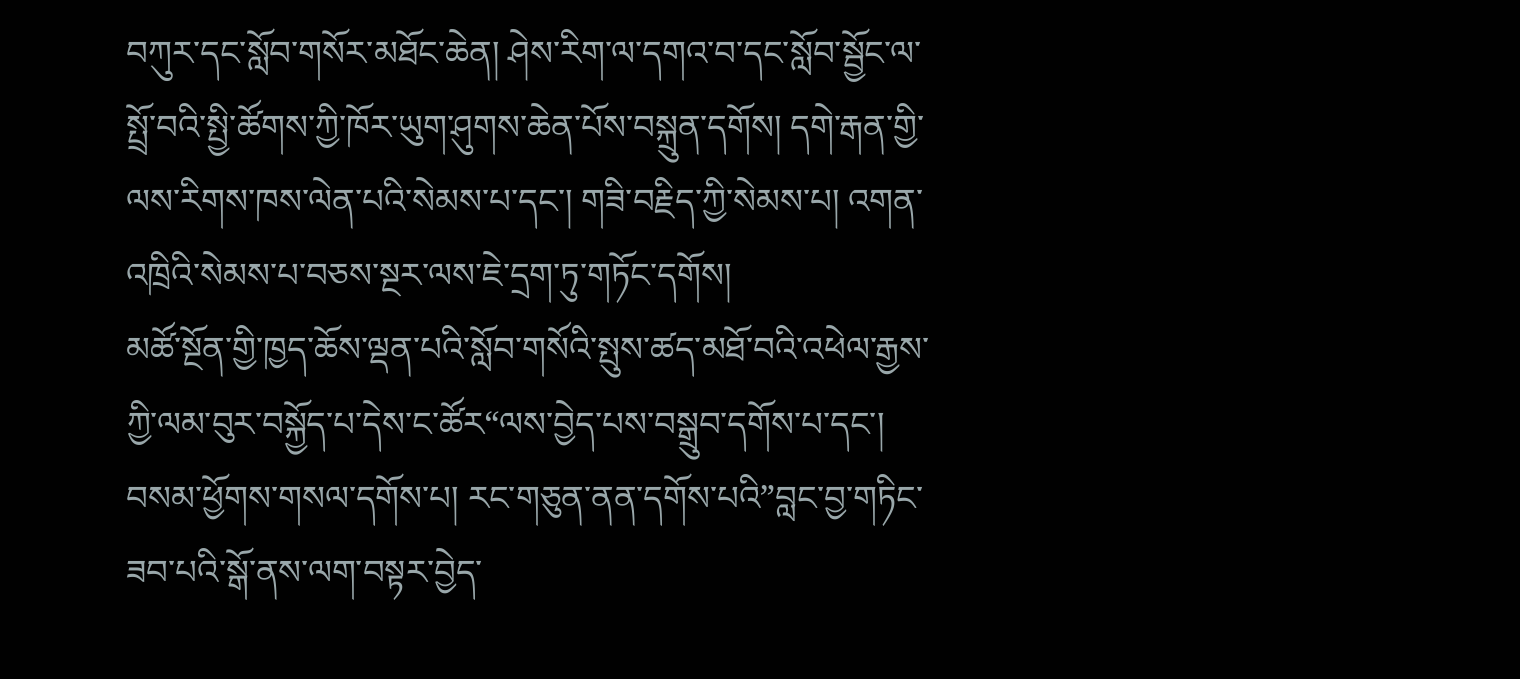བཀུར་དང་སློབ་གསོར་མཐོང་ཆེན། ཤེས་རིག་ལ་དགའ་བ་དང་སློབ་སྦྱོང་ལ་སྤྲོ་བའི་སྤྱི་ཚོགས་ཀྱི་ཁོར་ཡུག་ཤུགས་ཆེན་པོས་བསྐྲུན་དགོས། དགེ་རྒན་གྱི་ལས་རིགས་ཁས་ལེན་པའི་སེམས་པ་དང་། གཟི་བརྗིད་ཀྱི་སེམས་པ། འགན་འཁྲིའི་སེམས་པ་བཅས་སྔར་ལས་ཇེ་དྲག་ཏུ་གཏོང་དགོས།
མཚོ་སྔོན་གྱི་ཁྱད་ཆོས་ལྡན་པའི་སློབ་གསོའི་སྤུས་ཚད་མཐོ་བའི་འཕེལ་རྒྱས་ཀྱི་ལམ་བུར་བསྐྱོད་པ་དེས་ང་ཚོར“ལས་བྱེད་པས་བསྒྲུབ་དགོས་པ་དང་།  བསམ་ཕྱོགས་གསལ་དགོས་པ། རང་གཅུན་ནན་དགོས་པའི”བླང་བྱ་གཏིང་ཟབ་པའི་སྒོ་ནས་ལག་བསྟར་བྱེད་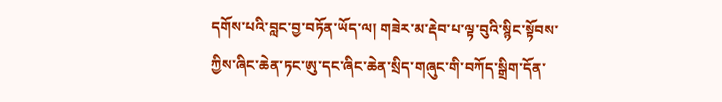དགོས་པའི་བླང་བྱ་བཏོན་ཡོད་ལ། གཟེར་མ་རྡེབ་པ་ལྟ་བུའི་སྙིང་སྟོབས་ཀྱིས་ཞིང་ཆེན་ཏང་ཨུ་དང་ཞིང་ཆེན་སྲིད་གཞུང་གི་བཀོད་སྒྲིག་དོན་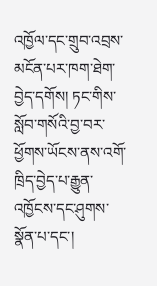འཁྱོལ་དང་གྲུབ་འབྲས་མངོན་པར་ཁག་ཐེག་བྱེད་དགོས། ཏང་གིས་སློབ་གསོའི་བྱ་བར་ཕྱོགས་ཡོངས་ནས་འགོ་ཁྲིད་བྱེད་པ་རྒྱུན་འཁྱོངས་དང་ཤུགས་སྣོན་པ་དང་།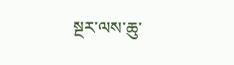སྔར་ལས་ཆུ་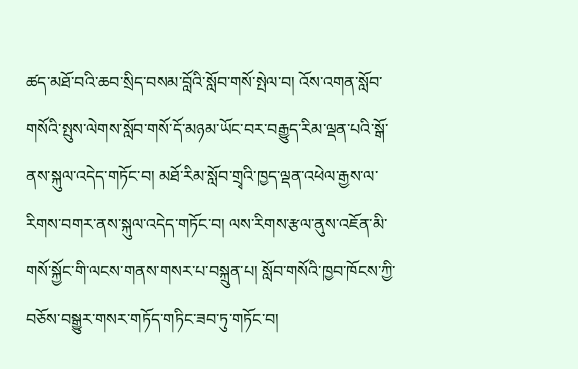ཚད་མཐོ་བའི་ཆབ་སྲིད་བསམ་བློའི་སློབ་གསོ་སྤེལ་བ། འོས་འགན་སློབ་གསོའི་སྤུས་ལེགས་སློབ་གསོ་དོ་མཉམ་ཡོང་བར་བརྒྱུད་རིམ་ལྡན་པའི་སྒོ་ནས་སྐུལ་འདེད་གཏོང་བ། མཐོ་རིམ་སློབ་གྲྭའི་ཁྱད་ལྡན་འཕེལ་རྒྱས་ལ་རིགས་བགར་ནས་སྐུལ་འདེད་གཏོང་བ། ལས་རིགས་རྩལ་ནུས་འཇོན་མི་གསོ་སྐྱོང་གི་ལངས་གནས་གསར་པ་བསྐྲུན་པ། སློབ་གསོའི་ཁྱབ་ཁོངས་ཀྱི་བཅོས་བསྒྱུར་གསར་གཏོད་གཏིང་ཟབ་ཏུ་གཏོང་བ།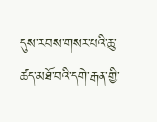དུས་རབས་གསར་པའི་ཆུ་ཚད་མཐོ་བའི་དགེ་རྒན་གྱི་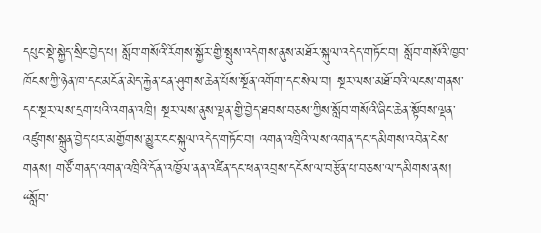དཔུང་སྡེ་སྐྱེད་སྲིང་བྱེད་པ། སློབ་གསོའི་རོགས་སྐྱོར་གྱི་སྤུས་འདེགས་ནུས་མཐོར་སྐུལ་འདེད་གཏོང་བ། སློབ་གསོའི་ཁྱབ་ཁོངས་ཀྱི་ཉེན་ཁ་དང་མངོན་མེད་རྐྱེན་ངན་ཤུགས་ཆེན་པོས་སྔོན་འགོག་དང་སེལ་བ། སྔར་ལས་མཐོ་བའི་ལངས་གནས་དང་སྔར་ལས་དྲག་པའི་འགན་འཁྲི། སྔར་ལས་ནུས་ལྡན་གྱི་བྱེད་ཐབས་བཅས་ཀྱིས་སློབ་གསོའི་ཞིང་ཆེན་སྟོབས་ལྡན་འཛུགས་སྐྲུན་བྱེད་པར་མགྱོགས་མྱུར་ངང་སྐུལ་འདེད་གཏོང་བ། འགན་འཁྲིའི་ལས་འགན་དང་དམིགས་འབེན་ངེས་གནས། གཙོ་གནད་འགན་འཁྲིའི་དོན་འཁྱོལ་ནན་འཛིན་དང་ཕན་འབྲས་དངོས་ལ་བརྩོན་པ་བཅས་ལ་དམིགས་ནས། “སློབ་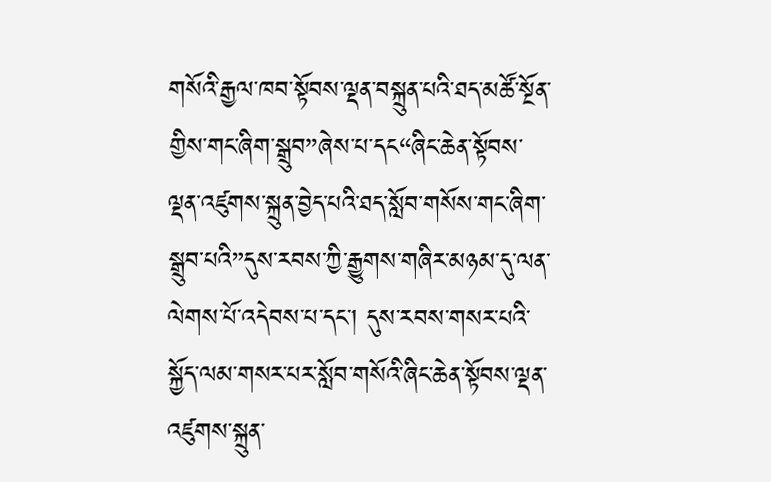གསོའི་རྒྱལ་ཁབ་སྟོབས་ལྡན་བསྐྲུན་པའི་ཐད་མཚོ་སྔོན་གྱིས་གང་ཞིག་སྒྲུབ”ཞེས་པ་དང“ཞིང་ཆེན་སྟོབས་ལྡན་འཛུགས་སྐྲུན་བྱེད་པའི་ཐད་སློབ་གསོས་གང་ཞིག་སྒྲུབ་པའི”དུས་རབས་ཀྱི་རྒྱུགས་གཞིར་མཉམ་དུ་ལན་ལེགས་པོ་འདེབས་པ་དང་། དུས་རབས་གསར་པའི་སྐྱོད་ལམ་གསར་པར་སློབ་གསོའི་ཞིང་ཆེན་སྟོབས་ལྡན་འཛུགས་སྐྲུན་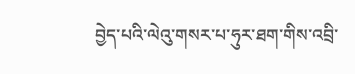བྱེད་པའི་ལེའུ་གསར་པ་ཧུར་ཐག་གིས་འབྲི་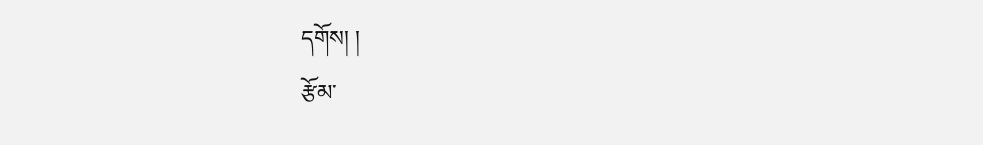དགོས། །
རྩོམ་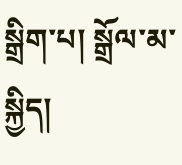སྒྲིག་པ། སྒྲོལ་མ་སྐྱིད།